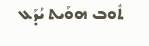ܬܽܘܒ ܗܘܰܝܬ ܝܳܕܰܥ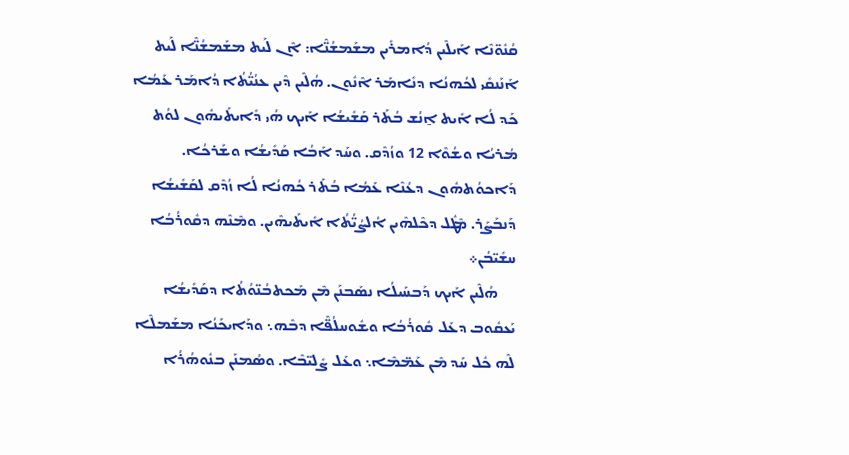ܩܳܢܽܘ̈ܢܶܐ ܐܰܝܠܶܝܢ ܕܳܐܡܪܺܝܢ ܡܫܰܡܫܳܢ̈ܶܐ: ܐܶܢ ܠܰܝܬ ܡܫܰܡܫܳܢ̈ܶܐ ܠܰܝܬ ܐܰܢܰܢܩܺܝ ܠܟܳܗܢܳܐ ܕܢܺܐܡܰܪ ܐܶܢܽܘܢ. ܗܳܠܶܝܢ ܕܶܝܢ ܥܢܳܝ̈ܳܬܳܐ ܕܳܐܡܰܪ ܥܰܡܳܐ ܟܰܕ ܠܳܐ ܐܺܝܬ ܐ̱ܢܳܫ ܒܳܬܰܪ ܩܰܫܺܝܫܳܐ ܐܰܝܟ ܗܳܝ ܕܺܐܝܬܰܝܗܽܘܢ ܠܘܳܬ ܡܳܪܝܳܐ ܘܫܳܘܶܐ 12 ܘܙܳܕܶܩ. ܘܚܰܕ ܐܰܒܳܐ ܩܰܕܺܝܫܳܐ ܘܫܰܪܟܳܐ. ܕܰܐܟܘܳܬܗܽܘܢ ܕܥܳܢܶܐ ܥܰܡܳܐ ܒܳܬܰܪ ܟܳܗܢܳܐ ܠܳܐ ܙܳܕܶܩ ܠܩܰܫܺܝܫܳܐ ܕܰܢܒܰܨܰܪ. ܡܶܛܽܠ ܕܟܶܠܗܶܝܢ ܐܳܠܨܳܝ̈ܳܬܳܐ ܐܺܝܬܰܝܗܶܝܢ. ܘܡܶܢܶܗ ܕܩܽܘܪܳܒܳܐ ܚܫܺܝ̈ܒܳܢ܀
     ܗܳܠܶܝܢ ܐܰܝܟ ܕܰܒܚܰܝܠܳܐ ܢܣܰܒܢܰܢ ܡܶܢ ܡܰܟܬܒܳܢ̈ܘܳܬܳܐ ܕܩܰܕܺܝܫܳܐ ܝܰܥܩܽܘܒ ܕܥܰܠ ܩܽܘܪܳܒܳܐ ܘܫܽܘܚܠܳܦ̈ܶܐ ܕܒܶܗ܆ ܘܕܰܐܝܟܰܢܳܐ ܡܫܰܡܠܶܐ ܠܶܗ ܟܽܠ ܚܰܕ ܡܶܢ ܥܰܡ̈ܡܶܐ܆ ܘܥܰܠ ܨܺܠܝ̈ܒܶܐ. ܘܣܳܡܢܰܢ ܒܢܽܘܗܳܪܳܐ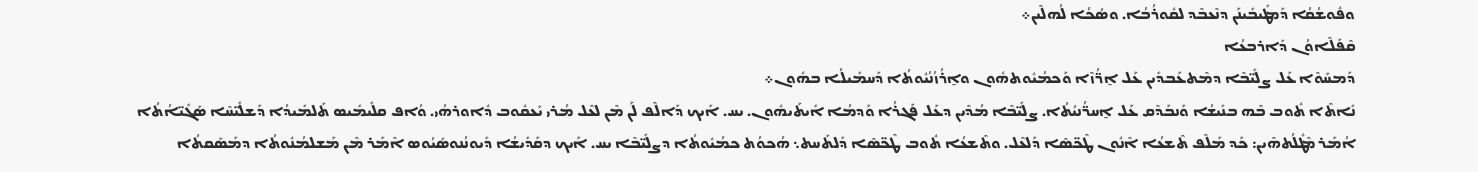ܘܦܽܘܫܳܩܳܐ ܕܰܡܛܺܝܒܺܝܢܰܢ ܕܢܶܥܒܶܕ ܠܩܽܘܪܳܒܳܐ. ܘܣܳܟܳܐ ܠܳܗܠܶܝܢ܀
ܩܶܦܰܠܶܐܘܳܢ ܕܰܐܪܒܥܳܐ
ܕܰܡܚܰܘܶܐ ܥܰܠ ܨܠܺܝ̈ܒܶܐ ܕܡܶܬܥܰܒܕܺܝܢ ܥܰܠ ܐ̱ܪ̈ܳܙܶܐ ܘܰܟܡܳܝܽܘܬܗܽܘܢ ܘܐ̱ܪܳܙܳܢܳܝܽܘܬܳܐ ܕܰܚܡܺܝܠܳܐ ܒܗܽܘܢ܀
ܢܺܐܬܶܐ ܬܽܘܒ ܒܶܗ ܒܢܺܝܫܳܐ ܘܰܢܒܰܕܶܩ ܥܰܠ ܐ̱ܚܪ̈ܳܢܝܳܬܳܐ. ܨܠܺܝ̈ܒܶܐ ܡܳܕܶܝܢ ܕܥܰܠ ܦܰܓܪܳܐ ܘܰܕܡܳܐ ܐܺܝܬܰܝܗܽܘܢ. ܝܚ. ܐܰܝܟ ܕܰܐܠܶܦ ܠܰܢ ܡܶܢ ܠܥܶܠ ܡܳܪܝ ܝܰܥܩܽܘܒ ܕܽܐܘܪܗܳܝ. ܘܳܐܦ ܩܠܺܝܡܺܝܣ ܬܰܠܡܺܝܕܳܐ ܕܰܫܠܺܝ̈ܚܶܐ ܣܰܓܺܝ̈ܐܳܬܳܐ ܐܳܡܰܪ ܡܶܛܽܠܳܬܗܶܝܢ: ܟܰܕ ܡܰܠܶܦ ܬܶܫܥܳܐ ܐܶܢܽܘܢ ܛܶܟ̈ܣܶܐ ܕܰܠܥܶܠ. ܘܬܶܫܥܳܐ ܬܽܘܒ ܛܶܟ̈ܣܶܐ ܕܰܠܬܰܚܬ܆ ܗܳܟܘܳܬ ܟܡܳܝܽܘܬܳܐ ܕܨܠܺܝ̈ܒܶܐ ܝܚ. ܐܰܝܟ ܕܩܰܕܺܝܫܳܐ ܕܺܝܘܢܳܢܘܣܺܝܳܘܣ ܐܶܡܰܪ ܡܶܢ ܡܰܫܠܡܳܢܽܘܬܳܐ ܕܡܰܣܰܩܬܳܐ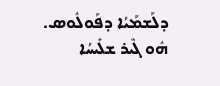ܕܠܰܫܡܰܝܳܐ ܕܦܰܘܠܽܘܣ. ܗܽܘ ܓܶܝܪ ܫܠܺܝܚܳܐ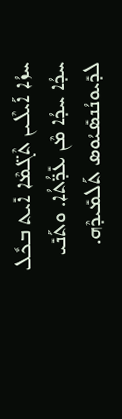ܚܙܳܐ ܐܰܝܠܶܝܢ ܬܶܓ̈ܡܶܐ ܐܺܝܬ ܒܟܽܠ ܚܕܳܐ ܚܕܳܐ ܡܶܢ ܥܺܕ̈ܳܬܳܐ. ܘܬܰܢܺܝ ܠܕܺܝܘܢܳܢܣܺܝܳܘܣ ܬܰܠܡܺܝܕܶܗ.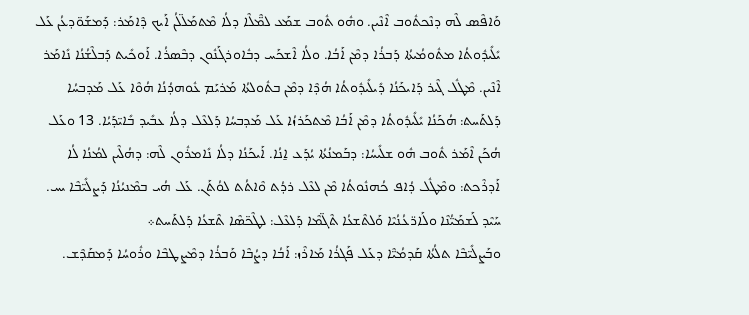ܘܰܐܦܶܣ ܠܶܗ ܕܢܶܟܬܽܘܒ ܐܶܢܶܝܢ. ܘܗܽܘ ܬܽܘܒ ܫܡܰܥ ܠܡ̈ܶܠܶܐ ܕܠܳܐ ܡܶܬܡܰܠ̈ܠܳܢ ܐܰܝܟ ܕܶܐܡܰܪ: ܕܰܡܫܰܘ̈ܕܥܳܢ ܥܰܠ ܝܺܠܺܝܕܽܘܬܳܐ ܡܬܽܘܡܳܝܬܳܐ ܕܰܒܪܳܐ ܕܡܶܢ ܐܰܒܳܐ. ܘܠܳܐ ܐܶܫܟܰܚ ܕܒܽܐܘܪܓܰܢܽܘܢ ܕܒܶܣܪܳܐ. ܐܰܘܟܺܝܬ ܕܰܒܠܶܫܳܢܳܐ ܢܺܐܡܰܪ ܐܶܢܶܝܢ. ܡܶܛܽܠ ܓܶܝܪ ܕܰܐܝܟܰܢܳܐ ܕܺܝܠܺܝܕܽܘܬܳܐ ܗܳܕܶܐ ܕܡܶܢ ܒܬܽܘܠܬܳܐ ܡܰܪܝܰܡ ܥܽܘܗܕܳܢܳܐ ܗܳܘܶܐ ܥܰܠ ܡܰܕܒܚܳܐ ܕܰܠܬܰܚܬ: ܗܳܟܰܢܳܐ ܝܺܠܺܝܕܽܘܬܳܐ ܕܡܶܢ ܐܰܒܳܐ ܡܶܬܟܰܪܙܳܐ ܥܰܠ ܡܰܕܒܚܳܐ ܕܰܠܥܶܠ ܕܠܳܐ ܥܒܺܝܕ ܒܺܐܝ̈ܕܰܝܳܐ. 13 ܘܥܰܠ ܗܳܟܰܢ ܐܶܡܰܪ ܬܽܘܒ ܗܽܘ ܫܠܺܝܚܳܐ: ܕܒܰܡܢܳܬܳܐ ܝܳܕܰܥ ܐ̱ܢܳܐ. ܐܰܝܟܰܢܳܐ ܕܠܳܐ ܢܺܐܡܪܽܘܢ ܠܶܗ: ܕܗܳܠܶܝܢ ܠܡܳܢܳܐ ܠܳܐ ܐܰܕܪܶܟܬ: ܘܡܶܛܽܠ ܕܳܐܦ ܟܳܗܢܽܘܬܳܐ ܡܶܢ ܠܥܶܠ ܪܕܳܬ ܘܶܐܬܳܬ ܠܘܳܬܰܢ. ܥܰܠ ܗܳܝ ܒܡܶܢܝܳܢܳܐ ܕܰܨܠܺܝ̈ܒܶܐ ܝܚ. ܚܰܝܶܕ ܠܰܫܡܰܝ̈ܳܢܶܐ ܘܠܰܐܪ̈ܥܳܢܳܝܶܐ ܘܰܠܬܶܫܥܳܐ ܬܶܓ̈ܡܶܐ ܕܰܠܥܶܠ: ܠܛܶܟ̈ܣܶܐ ܬܶܫܥܳܐ ܕܰܠܬܰܚܬ܀
ܘܒܰܨܠܺܝ̈ܒܶܐ ܬܠܳܬܳܐ ܩܰܕܡܳܝ̈ܶܐ ܕܥܰܠ ܦܰܓܪܳܐ ܡܰܐܪܶܙ: ܐܰܒܳܐ ܕܨܳܒܶܐ ܘܰܒܪܳܐ ܕܡܶܨܛܒܶܐ ܘܪܽܘܚܳܐ ܕܰܡܩܰܕܶܫ.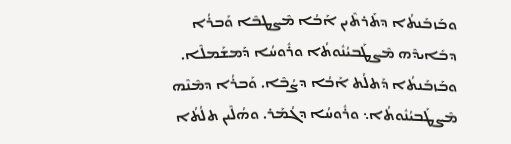ܘܒܰܙܒܰܢܬܳܐ ܕܬܰܪܬܶܝܢ ܐܰܒܳܐ ܡܶܨܛܒܶܐ ܘܰܒܪܳܐ ܕܒܺܐܝܕܶܗ ܡܶܨܛܰܒܝܳܢܽܘܬܳܐ ܘܪܽܘܚܳܐ ܕܰܡܫܰܡܠܶܐ. ܘܒܰܙܒܰܢܬܳܐ ܕܰܬܠܳܬ ܐܰܒܳܐ ܕܨܳܒܶܐ. ܘܰܒܪܳܐ ܕܡܶܢܶܗ ܡܶܨܛܰܒܝܳܢܽܘܬܳܐ܆ ܘܪܽܘܚܳܐ ܕܓܳܡܰܪ. ܘܗܳܠܶܝܢ ܬܠܳܬܳܐ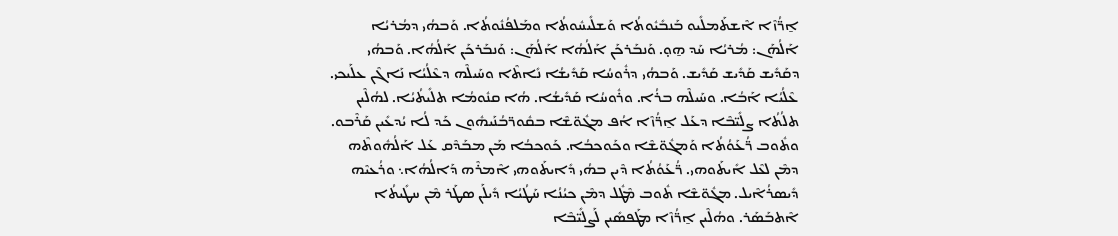ܐ̱ܪ̈ܳܙܶܐ ܐܶܫܬܰܡܠܺܝܘ ܒܰܢܒܺܝܽܘܬܳܐ ܘܰܫܠܺܝܚܽܘܬܳܐ ܘܡܰܠܦܳܢܽܘܬܳܐ. ܘܰܒܗܳܝ ܕܡܳܪܝܳܐ ܐܰܠܳܗܰܢ: ܡܳܪܝܳܐ ܚܰܕ ܗ̱ܘ̣. ܘܰܢܒܰܪܟܰܢ ܐܰܠܳܗܳܐ ܐܰܠܳܗܰܢ: ܘܰܢܒܰܪܟܰܢ ܐܰܠܳܗܳܐ. ܘܰܒܗܳܝ ܕܩܰܕܺܝܫ ܩܰܕܺܝܫ ܩܰܕܺܝܫ. ܘܰܒܗܳܝ ܕܪܽܘܚܳܐ ܩܰܕܺܝܫܳܐ ܢܺܐܬܶܐ ܘܚܰܝܠܶܗ ܕܥܶܠܳܝܳܐ ܢܰܐܓܶܢ ܥܠܰܝܟܝ. ܥܶܠܳܝܳܐ ܐܰܒܳܐ. ܘܚܰܝܠܶܗ ܒܪܳܐ. ܘܪܽܘܚܳܐ ܩܰܕܺܝܫܳܐ. ܗܳܐ ܩܢܽܘܡܳܐ ܬܠܺܝܬܳܝܳܐ. ܠܗܳܠܶܝܢ ܬܠܳܬܳܐ ܨܠܺܝ̈ܒܶܐ ܕܥܰܠ ܐ̱ܪ̈ܳܙܶܐ ܐܳܦ ܡܓܽܘ̈ܫܶܐ ܒܩܽܘܪ̈ܒܳܢܰܝܗܽܘܢ ܟܰܕ ܠܳܐ ܝܳܕܥܺܝܢ ܩܰܪܶܒܘ. ܘܬܽܘܒ ܪ̈ܳܥܰܘܳܬܳܐ ܘܰܡܓܽܘ̈ܫܶܐ ܘܟܰܘܟܒܳܐ. ܟܰܘܟܒܳܐ ܡܰܢ ܡܒܰܕܶܩ ܥܰܠ ܐܰܠܳܗܽܘܬܶܗ ܕܡܶܢ ܠܥܶܠ ܐܺܝܬܰܘܗܝ. ܪ̈ܳܥܰܘܳܬܳܐ ܕܶܝܢ ܒܗܳܝ ܕܺܐܝܬܰܘܗܝ ܐܶܡܪܶܗ ܕܰܐܠܳܗܳܐ܆ ܘܪܳܥܝܶܗ ܕܺܝܣܪܳܐܶܝܠ. ܡܓܽܘ̈ܫܶܐ ܬܽܘܒ ܡܶܛܽܠ ܕܡܶܢ ܟܝܳܢܳܐ ܚܰܛܳܝܳܐ ܕܺܝܠܰܢ ܣܛܰܪ ܡܶܢ ܚܛܺܝܬܳܐ ܐܶܬܒܰܣܰܪ. ܘܗܳܠܶܝܢ ܐ̱ܪ̈ܳܙܶܐ ܡܛܰܦܣܺܝܢ ܠܰܨܠܺܝ̈ܒܶܐ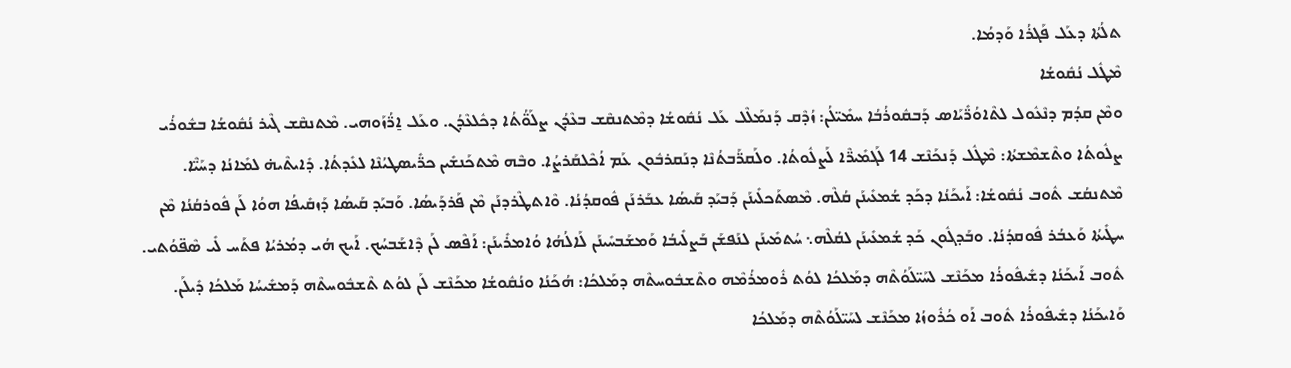ܬܠܳܬܳܐ ܕܥܰܠ ܦܰܓܪܳܐ ܘܰܕܡܳܐ.
ܡܶܛܽܠ ܢܳܩܽܘܫܳܐ
ܘܡܶܢ ܩܕܳܡ ܕܢܶܥܽܘܠ ܠܬܶܐܘܳܪ̈ܺܝܰܐܣ ܕܰܒܩܽܘܪܳܒܳܐ ܚܡܺܝ̈ܠܳܢ: ܙܳܕܶܩ ܕܰܢܡܰܠܶܠ ܥܰܠ ܢܳܩܽܘܫܳܐ ܕܡܶܬܢܩܶܫ ܒܥܶܕܳܢ ܨܠܰܘ̈ܳܬܳܐ ܕܟܽܠܥܶܕܳܢ. ܘܥܰܠ ܐ̱ܪ̈ܳܙܰܘܗܝ. ܡܶܬܢܩܶܫ ܓܶܝܪ ܢܳܩܽܘܫܳܐ ܒܫܽܘܪܳܝ ܨܠܽܘܬܳܐ ܘܬܶܫܡܶܫܬܳܐ: ܡܶܛܽܠ ܕܰܢܟܰܢܶܫ 14 ܠܰܓܡܺܝܪ̈ܶܐ ܠܰܨܠܽܘܬܳܐ. ܘܠܰܩܪ̈ܰܒܬܳܢܶܐ ܕܢܰܩܪܒܽܘܢ ܥܰܡ ܐܳܟܶܠܩܰܪܨܳܐ. ܘܒܶܗ ܡܶܬܟܰܢܫܺܝܢ ܟܪ̈ܺܝܣܛܝܳܢܶܐ ܠܥܺܕܬܳܐ. ܕܺܐܝܬܶܝܗ̇ ܠܡܺܐܢܳܐ ܕܚܰܝ̈ܶܐ. ܡܶܬܢܩܳܫ ܬܽܘܒ ܢܳܩܽܘܫܳܐ: ܐܰܝܟܰܢܳܐ ܕܟܰܕ ܫܳܡܥܺܝܢܰܢ ܩܳܠܶܗ. ܡܶܣܬܰܟܠܺܝܢܰܢ ܕܰܒܝܰܕ ܩܰܝܣܳܐ ܥܒܰܪܢܰܢ ܦܽܘܩܕܳܢܳܐ. ܘܶܐܬܛܶܪܕܢܰܢ ܡܶܢ ܦܰܪܕܰܝܣܳܐ. ܘܰܒܝܰܕ ܩܰܝܣܳܐ ܕܰܙܩܺܝܦܳܐ ܗܘܳܐ ܠܰܢ ܦܽܘܪܩܳܢܳܐ ܡܶܢ ܚܛܺܝܬܳܐ ܘܰܥܒܳܪ ܦܽܘܩܕܳܢܳܐ. ܘܒܰܕܓܽܘܢ ܟܰܕ ܫܳܡܥܺܝܢܰܢ ܠܩܳܠܶܗ܆ ܚܳܬܡܺܝܢܰܢ ܠܢܰܦܫܰܢ ܒܰܨܠܺܝܒܳܐ ܘܰܡܫܰܒܚܺܝܢܰܢ ܠܰܐܠܳܗܳܐ ܘܳܐܡܪܺܝܢܰܢ: ܐܰܦܶܣ ܠܰܢ ܕܶܐܫܰܒܚܳܟ. ܐܰܝܟ ܗܳܝ ܕܡܳܪܝܳܐ ܦܬܰܚ ܠܺܝ ܣܶܦ̈ܘܳܬܝ. ܬܽܘܒ ܐܰܝܟܰܢܳܐ ܕܫܺܝܦܽܘܪܳܐ ܡܟܰܢܶܫ ܠܚܰܝ̈ܠܰܘܳܬܶܗ ܕܡܰܠܟܳܐ ܠܘܳܬ ܪܽܘܡܪܳܡܶܗ ܘܬܶܫܒܽܘܚܬܶܗ ܕܡܰܠܟܳܐ: ܗܳܟܰܢܳܐ ܘܢܳܩܽܘܫܳܐ ܡܟܰܢܶܫ ܠܰܢ ܠܘܳܬ ܬܶܫܒܽܘܚܬܶܗ ܕܰܡܫܺܝܚܳܐ ܡܰܠܟܳܐ ܕܺܝܠܰܢ. ܘܰܐܝܟܰܢܳܐ ܕܫܺܝܦܽܘܪܳܐ ܬܽܘܒ ܐܰܘ ܟܳܪܽܘܙܳܐ ܡܟܰܢܶܫ ܠܚܰܝ̈ܠܰܘܳܬܶܗ ܕܡܰܠܟܳܐ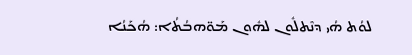ܠܘܳܬ ܗܳܝ ܕܢܶܬܠܽܘܢ ܠܗܽܘܢ ܡܰܘ̈ܗܒܳܬܳܐ: ܗܳܟܰܢܳܐ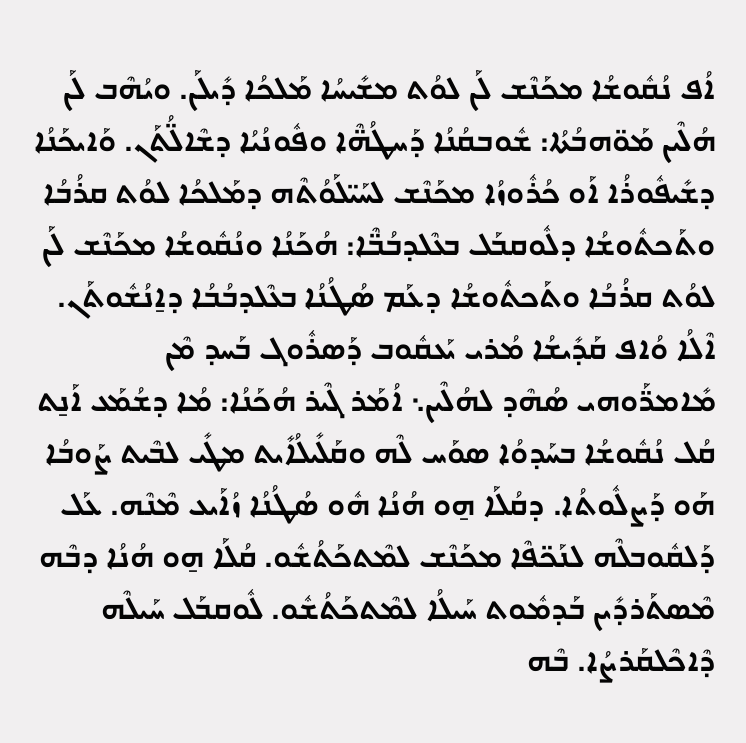ܐܳܦ ܢܳܩܽܘܫܳܐ ܡܟܰܢܶܫ ܠܰܢ ܠܘܳܬ ܡܫܺܝܚܳܐ ܡܰܠܟܳܐ ܕܺܝܠܰܢ. ܘܝܳܗܶܒ ܠܰܢ ܗܳܠܶܝܢ ܡܰܘ̈ܗܒܳܬܳܐ: ܫܽܘܒܩܳܢܳܐ ܕܰܚܛܳܗ̈ܶܐ ܘܦܽܘܢܳܝܳܐ ܕܫܶܐܠ̈ܳܬܰܢ. ܘܰܐܝܟܰܢܳܐ ܕܫܺܝܦܽܘܪܳܐ ܐܰܘ ܟܳܪܽܘܙܳܐ ܡܟܰܢܶܫ ܠܚܰܝ̈ܠܰܘܳܬܶܗ ܕܡܰܠܟܳܐ ܠܘܳܬ ܩܪܳܒܳܐ ܘܬܰܟܬܽܘܫܳܐ ܕܠܽܘܩܒܰܠ ܒܥܶܠܕܒܳܒ̈ܶܐ: ܗܳܟܰܢܳܐ ܘܢܳܩܽܘܫܳܐ ܡܟܰܢܶܫ ܠܰܢ ܠܘܳܬ ܩܪܳܒܳܐ ܘܬܰܟܬܽܘܫܳܐ ܕܥܰܡ ܣܳܛܳܢܳܐ ܒܥܶܠܕܒܳܒܳܐ ܕܐ̱ܢܳܫܽܘܬܰܢ. ܐܶܠܳܐ ܘܳܐܦ ܩܰܕܺܝܫܳܐ ܡܳܪܝ ܝܰܥܩܽܘܒ ܕܰܣܪܽܘܓ ܒܰܚܕ ܡܶܢ ܡܺܐܡܪ̈ܰܘܗܝ ܣܳܗܶܕ ܠܗܳܠܶܝܢ܆ ܐܳܡܰܪ ܓܶܝܪ ܗܳܟܰܢܳܐ: ܡܳܐ ܕܫܳܡܰܥ ܐܰܢ̱ܬ ܩܳܠ ܢܳܩܽܘܫܳܐ ܒܚܰܕܘܳܐ ܣܘܰܚ ܠܶܗ ܘܩܰܠܺܝܠܳܐܺܝܬ ܡܛܺܝ ܠܒܶܝܬ ܨܰܘܒܳܐ ܗܰܘ ܕܰܨܠܽܘܬܳܐ. ܕܩܳܠܰܐ ܗ̱ܘ ܗܳܢܳܐ ܗܽܘ ܣܳܛܳܢܳܐ ܙܳܐܰܝܥ ܡܶܢܶܗ. ܥܰܠ ܕܰܠܩܽܘܒܠܶܗ ܠܢܰܟ̈ܦܶܐ ܡܟܰܢܶܫ ܠܡܶܬܟܰܬܳܫܽܘ. ܩܳܠܰܐ ܗ̱ܘ ܗܳܢܳܐ ܕܒܶܗ ܡܶܣܬܰܪܕܺܝܢ ܒܰܕܡܽܘܬ ܚܰܝܠܳܐ ܠܡܶܬܟܰܬܳܫܽܘ. ܠܽܘܩܒܰܠ ܚܰܝܠܶܗ ܕܶܐܟܶܠܩܰܪܨܳܐ. ܒܶܗ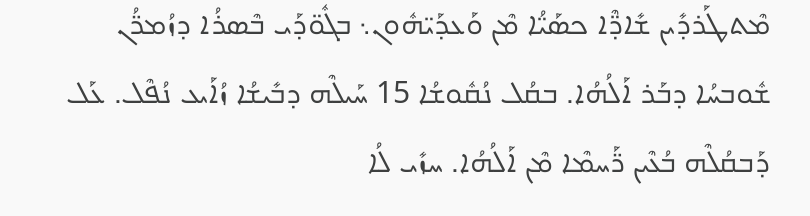ܡܶܬܛܰܪܕܺܝܢ ܫܺܐܕ̈ܶܐ ܟܣܰܝ̈ܳܐ ܡܶܢ ܘܰܥܕܰܝ̈ܗܽܘܢ܆ ܒܓܽܘ̈ܕܰܝ ܒܶܣܪܳܐ ܕܙܳܡܪ̈ܳܢ ܫܽܘܒܚܳܐ ܕܒܰܪ ܐܰܠܳܗܳܐ. ܒܩܳܠ ܢܳܩܽܘܫܳܐ 15 ܚܰܝܠܶܗ ܕܒܺܝܫܳܐ ܙܳܐܰܝܥ ܢܳܦܶܠ. ܥܰܠ ܕܰܒܩܳܠܶܗ ܒܳܥܶܝܢ ܪ̈ܰܚܡܶܐ ܡܶܢ ܐܰܠܳܗܳܐ. ܚܙܺܝ ܠܳܐ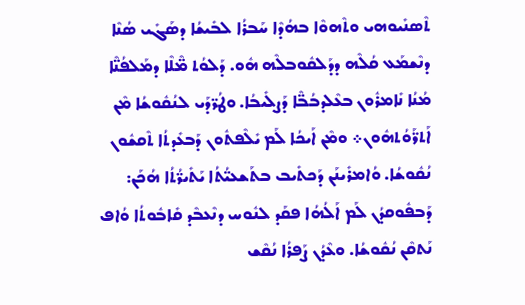ܬܶܣܢܺܝܘܗܝ ܘܬܶܗܘܶܐ ܒܗܳܕܶܐ ܚܰܒܪܳܐ ܠܒܺܝܫܳܐ ܕܣܰܓܺܝ ܣܳܢܶܐ ܕܢܶܫܡܰܥ ܩܳܠܶܗ ܕܕܰܠܩܽܘܒܠܶܗ ܗܽܘ. ܕܰܠܘܳܬ ܡ̈ܶܠܶܐ ܕܡܰܠܦܳܢ̈ܶܐ ܡܳܢܳܐ ܢܺܐܡܪܽܘܢ ܒܥܶܠܕܒܳܒ̈ܶܐ ܕܰܨܠܺܝܒܳܐ. ܘܛܳܪ̈ܕܰܝ ܠܢܳܩܽܘܫܳܐ ܡܶܢ ܐܰܬܪ̈ܰܘܳܬܗܽܘܢ܀ ܘܡܶܢ ܐܰܝܟܳܐ ܠܰܡ ܝܺܠܶܦܬܽܘܢ ܕܰܒܥܺܕܬܳܐ ܬܶܩܫܽܘܢ ܢܳܩܽܘܫܳܐ. ܘܳܐܡܪܺܝܢܰܢ ܕܰܟܬܺܝܒ ܒܬܰܫܥܝ̈ܳܬܳܐ ܝܰܬܺܝܪ̈ܳܬܳܐ ܗܳܟܰܢ: ܕܰܒܦܽܘܩܕܳܢ ܠܰܡ ܐܰܠܳܗܳܐ ܦܩܰܕ ܠܢܽܘܚ ܕܢܶܥܒܶܕ ܩܺܐܒܽܘܬܳܐ ܘܳܐܦ ܢܰܬܩܶܢ ܢܳܩܽܘܫܳܐ. ܘܥܶܕܳܢ ܨܰܦܪܳܐ ܢܳܩܶܫ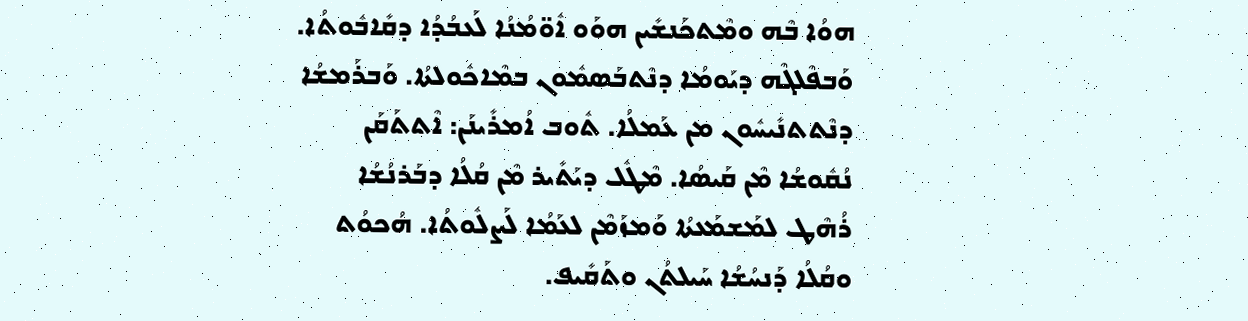ܗܘܳܐ ܒܶܗ ܘܡܶܬܟܰܢܫܺܝܢ ܗܘܰܘ ܐܽܘ̈ܡܳܢܳܐ ܠܰܥܒܳܕܳܐ ܕܩܺܐܒܽܘܬܳܐ. ܘܰܒܦܶܠܓܶܗ ܕܝܰܘܡܳܐ ܕܢܶܬܒܰܣܡܽܘܢ ܒܡܶܐܟܽܘܠܬܳܐ. ܘܰܒܪܰܡܫܳܐ ܕܢܶܬܬܢܺܝܚܽܘܢ ܡܢ ܥܰܡܠܳܐ. ܬܽܘܒ ܐܳܡܪܺܝܢܰܢ: ܐܶܬܬܰܩܰܢ ܢܳܩܽܘܫܳܐ ܡܶܢ ܩܰܝܣܳܐ. ܡܶܛܽܠ ܕܝܰܬܺܝܪ ܡܶܢ ܩܳܠܳܐ ܕܒܰܪܢܳܫܳܐ ܪܳܗܶܛ ܠܡܰܫܡܰܥܬܳܐ ܘܰܡܙܰܡܶܢ ܠܥܰܡܳܐ ܠܰܨܠܽܘܬܳܐ. ܗܳܟܘܳܬ ܘܩܳܠܳܐ ܕܰܢܚܳܫܳܐ ܚܰܝܠܬܳܢ ܘܬܰܩܺܝܦ.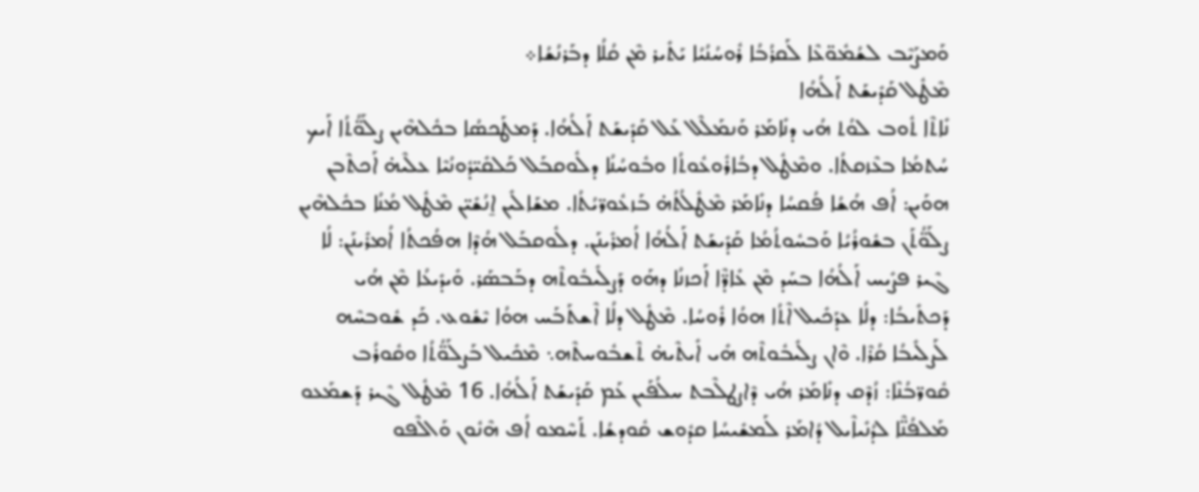ܘܰܡܨܰܝܶܒ ܠܫܳܡܽܘ̈ܥܶܐ ܠܰܩܪܳܒܳܐ ܪܽܘܚܳܢܳܝܳܐ ܝܰܬܺܝܪ ܡܶܢ ܩܳܠܳܐ ܕܒܰܪܢܳܫܳܐ܀
ܡܶܛܽܠ ܩܰܕܺܝܫܰܬ ܐܰܠܳܗܳܐ
ܢܺܐܬܶܐ ܬܽܘܒ ܠܘܳܬ ܗܳܝ ܕܢܺܐܡܰܪ ܘܰܢܡܰܠܶܠ ܥܰܠ ܩܰܕܺܝܫܰܬ ܐܰܠܳܗܳܐ. ܕܰܡܛܰܟܣܳܐ ܒܟܽܠܗܶܝܢ ܨܠܰܘ̈ܳܬܳܐ ܐܰܝܟ ܚܳܬܡܳܐ ܒܥܶܙܩܬܳܐ. ܘܡܶܛܽܠ ܕܒܳܐܪܽܘܥܽܘܬܳܐ ܘܒܽܘܚܳܢܳܐ ܕܠܽܘܩܒܰܠ ܟܰܠܩܺܝ̈ܕܽܘܢܳܝܶܐ ܥܠܶܝܗ̇ ܐܰܟܬܶܒܢ ܗܘܰܝܢ: ܐܳܦ ܗܳܫܳܐ ܦܳܩܚܳܐ ܕܢܺܐܡܰܪ ܡܶܛܽܠܳܬܳܗ̇ ܒܰܙܥܽܘܪ̈ܝܳܬܳܐ. ܡܫܰܐܠܺܝܢ ܐ̱ܢܳܫܺܝ̈ܢ ܡܶܛܽܠ ܡܳܢܳܐ ܒܟܽܠܗܶܝܢ ܨܠܰܘ̈ܳܬܰܢ ܒܫܽܘܪܳܝܳܐ ܘܰܒܚܽܘܬܳܡܳܐ ܩܰܕܺܝܫܰܬ ܐܰܠܳܗܳܐ ܐܳܡܪܺܝܢܰܢ. ܕܠܽܘܩܒܰܠ ܗܳܕܶܐ ܗܦܳܟܬܳܐ ܐܳܡܪܺܝܢܰܢ: ܠܳܐ ܓܶܝܪ ܦܨܺܝܚ ܐܰܠܳܗܳܐ ܒܚܰܕ ܡܶܢ ܥܺܐܕ̈ܶܐ ܐܰܟܙܢܳܐ ܕܗܰܘ ܕܰܨܠܺܝܒܽܘܬܶܗ ܕܒܰܒܣܰܪ. ܘܺܝܕܺܝܥܳܐ ܡܶܢ ܗܳܝ ܕܰܟܬܺܝܒܳܐ: ܕܠܳܐ ܥܕܰܟܺܝܠ ܐܶܬܳܐ ܗܘܳܐ ܪܽܘܚܳܐ. ܡܶܛܽܠ ܕܠܳܐ ܐܶܫܬܰܒܰܚ ܗܘܳܐ ܝܶܫܽܘܥ. ܟܰܕ ܫܽܘܒܚܶܗ ܠܰܨܠܺܝܒܳܐ ܩܳܪܶܐ. ܘܶܐܢ ܨܠܺܝܒܽܘܬܶܗ ܗܺܝ ܐܺܝܬܶܝܗ̇ ܬܶܫܒܽܘܚܬܶܗ܆ ܡܶܟܺܝܠ ܒܰܨܠܰܘ̈ܳܬܳܐ ܘܩܽܘܪܳܒ ܩܽܘܪ̈ܒܳܢܶܐ: ܙܳܕܶܩ ܕܢܺܐܡܰܪ ܗܳܝ ܕܶܐܨܛܠܶܒܬ ܚܠܳܦܰܝܢ ܥܰܡ ܩܰܕܺܝܫܰܬ ܐܰܠܳܗܳܐ. 16 ܡܶܛܽܠ ܓܶܝܪ ܕܰܫܡܰܥܘ ܡܰܠܦܳܢ̈ܶܐ ܠܕܳܢܺܝܐܶܝܠ ܕܳܐܡܰܪ ܠܰܡܫܺܝܚܳܐ ܩܕܽܘܫ ܩܽܘܕܫܳܐ. ܬܰܚܶܡܘ ܐܳܦ ܗܶܢܽܘܢ ܘܰܐܠܶܦܘ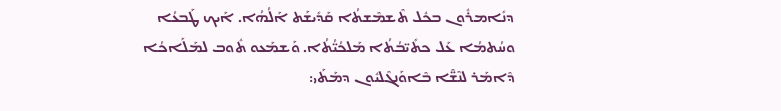ܕܢܺܐܡܪܽܘܢ ܒܟܽܠ ܬܶܫܡܶܫܬܳܐ ܩܰܕܺܝܫܰܬ ܐܰܠܳܗܳܐ. ܐܰܝܟ ܛܰܒܥܳܐ ܘܚܳܬܡܳܐ ܥܰܠ ܟܬܺܝ̈ܒܳܬܳܐ ܡܰܠܟܳܝ̈ܳܬܳܐ. ܘܰܫܡܰܥܘ ܬܽܘܒ ܠܡܰܠܰܐܟܳܐ ܕܶܐܡܰܪ ܠܢܶܫ̈ܶܐ ܒܶܐܘܰܢܓܶܠܝܽܘܢ ܕܡܰܬܰܝ: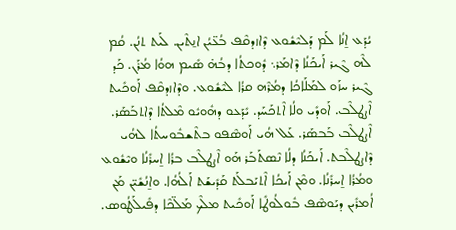ܝܳܕܰܥ ܐ̱ܢܳܐ ܠܰܡ ܕܰܠܝܶܫܽܘܥ ܕܶܐܙܕܩܶܦ ܒܳܥ̈ܝܳܢ ܐܢ̱ܬܶܝܢ. ܠܰܝܬ ܬܢܳܢ. ܩܳܡ ܠܶܗ ܓܶܝܪ ܐܰܝܟܰܢܳܐ ܕܶܐܡܰܪ܆ ܕܽܘܟܬܳܐ ܕܒܳܗ̇ ܣܺܝܡ ܗܘܳܐ ܡܳܪܰܢ. ܟܰܕ ܓܶܝܪ ܚܙܰܘ ܠܡܰܠܰܐܟܳܐ ܕܡܳܪܶܗ ܩܪܳܐ ܠܝܶܫܽܘܥ. ܘܕܶܐܙܕܩܶܦ ܐܰܘܟܺܝܬ ܐܶܨܛܠܶܒ. ܐܰܘܕܺܝ ܘܠܳܐ ܐܶܬܟܰܚܰܕ. ܝܺܕܰܥܘ ܕܗܽܘܝܽܘ ܡܶܠܬܳܐ ܕܶܐܬܒܰܣܰܪ. ܐܶܨܛܠܶܒ ܒܰܒܣܰܪ. ܥܰܠ ܗܳܝ ܐܰܘܣܶܦܘ ܒܬܶܫܒܽܘܚܬܳܐ ܠܗܳܝ ܕܶܐܨܛܠܶܒܬ. ܐܰܝܟܰܢܳܐ ܕܠܳܐ ܢܶܣܬܰܒܰܪ ܗܰܘ ܐܶܨܛܠܶܒ ܒܪܳܐ ܐ̱ܚܪܺܢܳܐ ܘܝܶܫܽܘܥ ܘܡܳܪܳܐ ܐ̱ܚܪܺܢܳܐ. ܘܡܶܢ ܐܰܝܟܳܐ ܐܶܬܝܰܒܠܰܬ ܩܰܕܺܝܫܰܬ ܐܰܠܳܗܳܐ. ܘܐ̱ܢܳܫܺܝ̈ܢ ܡܰܢ ܐܳܡܪܺܝܢ ܕܝܰܘܣܶܦ ܒܽܘܠܳܘܛܺܐ ܐܰܘܟܺܝܬ ܡܠܶܟ ܡܰܠ̈ܟܶܐ ܕܦܺܝܠܰܛܳܘܣ.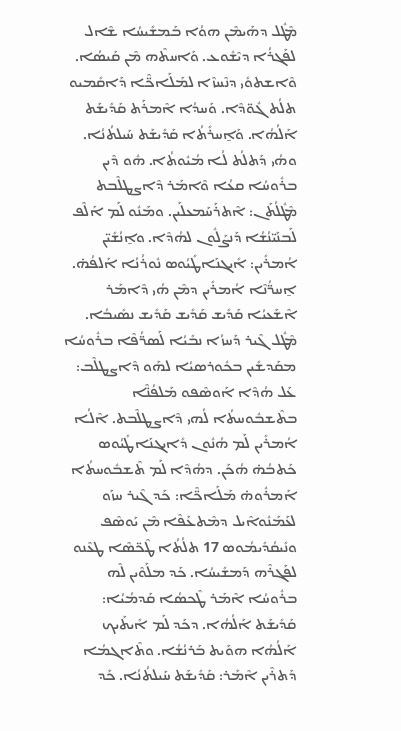ܡܶܛܽܠ ܕܗܰܝܡܶܢ ܗܘܳܐ ܒܰܡܫܺܝܚܳܐ ܫܶܐܠ ܠܦܰܓܪܳܐ ܕܝܶܫܽܘܥ. ܘܰܐܚܬܶܗ ܡܶܢ ܩܰܝܣܳܐ. ܘܶܐܫܬܘܺܝ ܕܢܶܚܙܶܐ ܠܡܰܠܰܐܟ̈ܶܐ ܕܰܐܩܺܡܝܘ ܬܠܳܬ ܓܽܘ̈ܕܶܐ. ܘܰܚܕܳܐ ܐܶܡܪܰܬ ܩܰܕܺܝܫܰܬ ܐܰܠܳܗܳܐ. ܘܰܐ̱ܚܪܺܬܳܐ ܩܰܕܺܝܫܰܬ ܚܰܝܠܬܳܢܳܐ. ܘܗܳܝ ܕܰܬܠܳܬ ܠܳܐ ܡܳܝܽܘܬܳܐ. ܗܽܘ ܕܶܝܢ ܒܪܽܘܚܳܐ ܩܥܳܐ ܘܶܐܡܰܪ ܕܶܐܨܛܠܶܒܬ ܡܶܛܽܠܳܬܰܢ: ܐܶܬܪܰܚܰܡܥܠܰܝܢ. ܘܡܰܢܽܘ ܠܰܡ ܐܰܠܶܦ ܠܰܒܢܰܝ̈ܢܳܫܳܐ ܕܰܢܨܰܠܽܘܢ ܠܗܳܕܶܐ. ܘܐ̱ܢܳܫܺܝ̈ܢ ܐܳܡܪܺܝܢ: ܐܺܝܓܢܰܐܛܺܝܳܘܣ ܢܽܘܪܳܢܳܐ ܐܰܠܦܳܗ̇. ܐ̱ܚܪ̈ܳܢܶܐ ܐܳܡܪܺܝܢ ܕܡܶܢ ܗܳܝ ܕܶܐܡܰܪ ܐܶܫܰܥܝܳܐ ܩܰܕܺܝܫ ܩܰܕܺܝܫ ܩܰܕܺܝܫ ܢܣܺܝܒܳܐ. ܡܶܛܽܠ ܓܶܝܪ ܕܰܚܙܳܐ ܢܒܺܝܳܐ ܠܰܣܪ̈ܳܦܶܐ ܒܪܽܘܚܳܐ ܡܩܰܕܫܺܝܢ ܒܟܽܘܪܣܝܳܐ ܠܗܰܘ ܕܶܐܨܛܠܶܒ: ܥܰܠ ܗܳܕܶܐ ܐܰܘܣܶܦܘ ܡܰܠܦܳܢ̈ܶܐ ܒܬܶܫܒܽܘܚܬܳܐ ܠܳܗܝ ܕܶܐܨܛܠܶܒܬ. ܐܶܠܳܐ ܐܳܡܪܺܝܢ ܠܰܡ ܗܳܢܽܘܢ ܕܺܐܝܓܢܰܐܛܺܝܳܘܣ ܟܰܬܒܳܗ̇ ܗܳܟܰܢ. ܕܗܳܕܶܐ ܠܰܡ ܬܶܫܒܽܘܚܬܳܐ ܐܰܡܪܽܘܗ̇ ܡܰܠܰܐܟ̈ܶܐ: ܟܰܕ ܓܶܝܪ ܚܙܰܘ ܠܥܰܡܰܢܽܘܐܶܝܠ ܕܡܶܬܥܰܦܶܐ ܡܶܢ ܝܰܘܣܶܦ ܘܢܺܝܩܳܕܺܝܡܳܘܣ 17 ܬܠܳܬܳܐ ܛܶܟ̈ܣܶܐ ܛܥܶܢܘ ܠܦܰܓܪܶܗ ܕܰܡܫܺܝܚܳܐ. ܟܰܕ ܡܠܰܘܶܝܢ ܠܶܗ ܒܪܽܘܚܳܐ ܐܶܡܰܪ ܛܶܟܣܳܐ ܩܰܕܡܳܝܳܐ: ܩܰܕܺܝܫܰܬ ܐܰܠܳܗܳܐ. ܕܟܰܕ ܠܰܡ ܐܺܝܬܰܝܟ ܐܰܠܳܗܳܐ ܗܘܰܝܬ ܒܰܪܢܳܫܳܐ. ܘܬܶܐܓܡܳܐ ܕܰܬܪܶܝܢ ܐܶܡܰܪ: ܩܰܕܺܝܫܰܬ ܚܰܝܠܬܳܢܳܐ. ܟܰܕ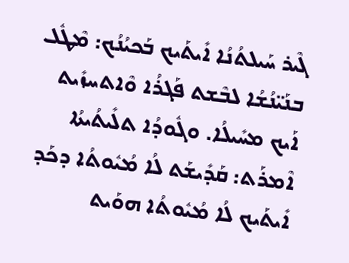ܓܶܝܪ ܚܰܝܠܬܳܢܳܐ ܐܺܝܬܰܝܟ ܒܰܟܝܳܢܳܟ: ܡܶܛܽܠ ܒܢܰܝ̈ܢܳܫܳܐ ܠܒܶܫܬ ܦܰܓܪܳܐ ܘܶܐܬܚܙܺܝܬ ܐܰܝܟ ܡܚܺܝܠܳܐ. ܘܓܽܘܕܳܐ ܬܠܺܝܬܳܝܬܳܐ ܐܶܡܪܰܬ: ܩܰܕܺܝܫܰܬ ܠܳܐ ܡܳܝܽܘܬܳܐ ܕܟܰܕ ܐܺܝܬܰܝܟ ܠܳܐ ܡܳܝܽܘܬܳܐ ܗܘܰܝܬ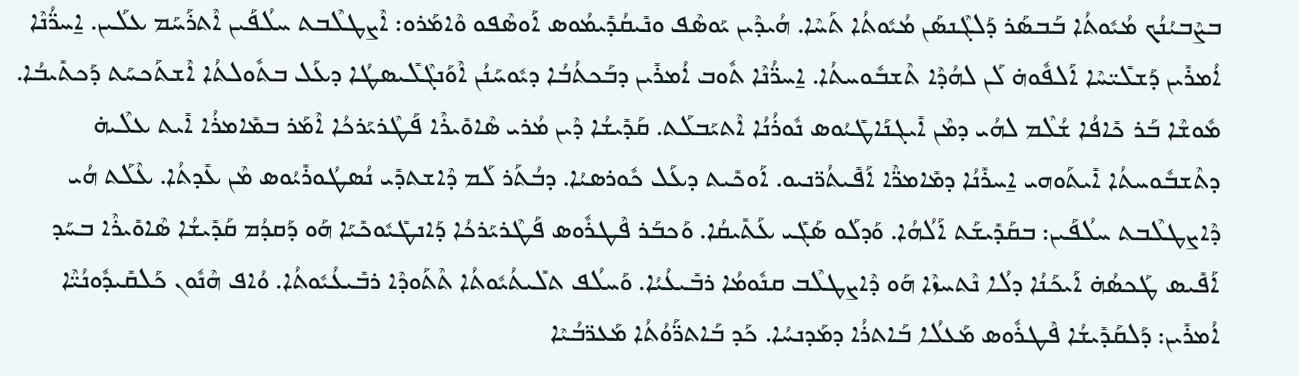ܒܨܶܒܝܳܢܳܟ ܡܳܝܽܘܬܳܐ ܒܰܒܣܰܪ ܕܰܠܓܶܢܣܰܢ ܡܳܝܽܘܬܳܐ ܬܰܚܶܐ. ܗܳܝܕܶܝܢ ܝܰܘܣܶܦ ܘܢܺܝܩܳܕܺܝܡܳܘܣ ܐܰܘܣܶܦܘ ܘܶܐܡܰܪܘ: ܐܶܨܛܠܶܒܬ ܚܠܳܦܰܝܢ ܐܶܬܪܰܚܰܡ ܥܠܰܝܢ. ܐ̱ܚܪ̈ܳܢܶܐ ܐܳܡܪܺܝܢ ܕܰܫܠܺܝ̈ܚܶܐ ܐܰܠܦܽܘܗ̇ ܠܰܢ ܠܗܳܕܶܐ ܬܶܫܒܽܘܚܬܳܐ. ܐ̱ܚܪ̈ܳܢܶܐ ܬܽܘܒ ܐܳܡܪܺܝܢ ܕܒܰܟܬܳܒܳܐ ܕܝܽܘܚܰܢܳܢ ܐܶܘܰܢܓܶܠܺܝܣܛܳܐ ܕܥܰܠ ܒܬܽܘܠܬܳܐ ܐܶܫܬܰܟܚܰܬ ܕܰܟܬܺܝܒܳܐ. ܡܽܘܫܶܐ ܒܰܪ ܟܺܐܦܳܐ ܫܳܠܶܡ ܠܗܳܝ ܕܡܶܢ ܐܺܝܓܢܰܐܛܺܝܳܘܣ ܢܽܘܪܳܢܳܐ ܐܶܬܝܰܒܠܰܬ. ܩܰܕܺܝܫܳܐ ܕܶܝܢ ܡܳܪܝ ܣܶܐܘܺܝܪܶܐ ܦܰܛܶܪܝܰܪܟܳܐ ܐܶܡܰܪ ܒܡܺܐܡܪܳܐ ܐܺܝܬ ܥܠܶܝܗ̇ ܕܬܶܫܒܽܘܚܬܳܐ ܐܺܝܬܰܘܗܝ ܐ̱ܚܪܺܢܳܐ ܕܡܺܐܡܪ̈ܶܐ ܐܰܦܺܝܬܳܪ̈ܢܝܘ. ܐܰܘܟܺܝܬ ܕܥܰܠ ܟܽܘܪܣܝܳܐ. ܕܒܳܬܰܪ ܠܰܡ ܕܶܐܫܬܕܺܝ ܢܳܣܛܳܘܪܺܝܳܘܣ ܡܶܢ ܥܺܕܬܳܐ. ܥܶܠܰܬ ܗܳܝ ܕܶܐܨܛܠܶܒܬ ܚܠܳܦܰܝܢ: ܒܩܰܕܺܝܫܰܬ ܐܰܠܳܗܳܐ. ܘܰܕܠܰܘ ܣܰܓܺܝ ܥܰܬܺܝܩܳܐ. ܘܰܟܒܰܪ ܦܶܛܪܽܘܣ ܦܰܛܶܪܝܰܪܟܳܐ ܕܰܐܢܛܺܝܽܘܟܺܝܰܐ ܗܰܘ ܕܰܩܕܳܡ ܩܰܕܺܝܫܳܐ ܣܶܐܘܺܝܪܶܐ ܒܚܰܕ ܐܰܦܺܝܣ ܛܰܟܣܳܗ̇ ܐܰܝܟܰܢܳܐ ܕܠܳܐ ܢܶܬܚܙܶܐ ܗܰܘ ܕܶܐܨܛܠܶܒ ܩܢܽܘܡܳܐ ܪܒܺܝܥܳܝܳܐ. ܘܰܚܠܳܦ ܬܠܺܝܬܳܝܽܘܬܳܐ ܬܶܬܰܘܕܶܐ ܪܒܺܝܥܳܝܽܘܬܳܐ. ܘܳܐܦ ܗܶܢܽܘܢ ܟܰܠܩܺܝܕܽܘܢܳܝ̈ܶܐ ܐܳܡܪܺܝܢ: ܕܰܠܩܰܕܺܝܫܳܐ ܦܶܛܪܽܘܣ ܡܰܥܠܳܐ ܒܰܐܬܪܳܐ ܕܡܰܕܢܚܳܐ. ܟܰܕ ܒܰܐܬܪ̈ܰܘܳܬܳܐ ܡܰܥܪ̈ܒܳܝܶܐ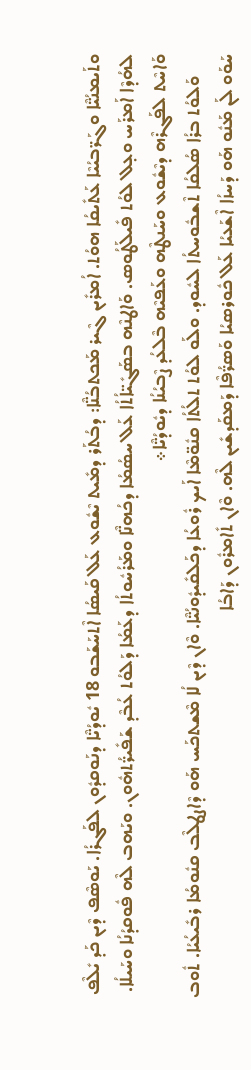ܘܬܰܝܡܢܳܝ̈ܶܐ ܘܓܰܪ̈ܒܝܳܝܶܐ ܥܰܬܺܝܩܳܐ ܗܘܳܬ. ܐܳܡܪܺܝܢ ܓܶܝܪ ܡܰܟܬܒܳܢ̈ܶܐ: ܕܒܳܬܰܪ ܕܡܺܝܬ ܝܶܫܽܘܥ ܥܰܠ ܩܰܝܣܳܐ ܐܶܬܚܰܫܰܒܘ 18 ܝܽܘܕܳܝ̈ܶܐ ܕܢܰܘܩܕܽܘܢ ܠܦܰܓܪܳܐ. ܝܰܘܣܶܦ ܕܶܝܢ ܟܰܕ ܝܺܠܶܦ ܠܗܳܕܶܐ ܐܰܡܪܰܚ ܘܥ̣ܠ ܠܘܳܬ ܦܺܝܠܰܛܳܘܣ. ܘܰܐܛܢܶܗ ܒܣܰܓܺܝ̈ܐܳܬܳܐ ܥܰܠ ܚܣܳܡܳܐ ܕܟܳܗܢ̈ܶܐ ܘܡܰܪܳܚܽܘܬܳܐ ܕܥܰܡܳܐ ܕܰܠܘܳܬ ܥܳܒܶܕ ܫܰܦܺܝܪ̈ܳܬܗܽܘܢ. ܘܝܰܗܒ ܠܶܗ ܦܽܘܩܕܳܢܳܐ ܘܚܰܝܠܳܐ. ܘܰܐܚܶܬ ܠܦܰܓܪܶܗ ܕܝܶܫܽܘܥ ܘܚܰܢܛܶܗ ܘܥܰܦܝܶܗ ܒܶܠܥܳܕ ܨܶܒܝܳܢܳܐ ܕܝܽܘܕܳܝ̈ܶܐ܀
     ܘܰܠܘܳܬ ܒܪܳܐ ܣܳܠܩܳܐ ܬܶܫܒܽܘܚܬܳܐ ܠܚܽܘܕ. ܘܠܰܘ ܠܘܳܬ ܬܠܳܬܳܐ ܩܢܽܘ̈ܡܶܐ ܐܰܝܟ ܪܽܘܥܳܐ ܕܟܰܠܩܺܝܕܽܘܢܳܝ̈ܶܐ. ܘܶܐܢ ܕܶܝܢ ܠܳܐ ܡܶܫܬܟܰܚ ܗܰܘ ܕܶܐܨܛܠܶܒ ܩܢܽܘܡܳܐ ܪܒܺܝܥܳܝܳܐ. ܬܽܘܒ ܚܰܘܰܘ ܠܰܢ ܡܰܢܽܘ ܗܰܘ ܕܰܚܙܳܐ ܐܶܫܰܥܝܳܐ ܥܰܠ ܟܽܘܪܣܝܳܐ ܘܰܣܪ̈ܳܦܶܐ ܕܰܡܩܰܕܫܺܝܢ ܠܶܗ. ܘܶܐܢ ܬܺܐܡܪܽܘܢ ܕܰܐܒܳܐ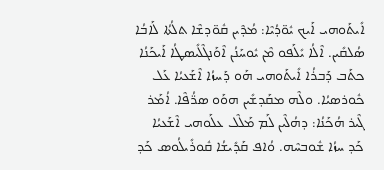ܐܺܝܬܰܘܗܝ ܐܰܝܟ ܝܽܘ̈ܕܳܝܶܐ: ܡܳܕܶܝܢ ܩܽܘ̈ܕܫܶܐ ܬܠܳܬܳܐ ܠܰܐܒܳܐ ܣܳܠܩܺܝܢ. ܐܶܠܳܐ ܝܺܠܰܦܘ ܡܶܢ ܝܽܘܚܰܢܳܢ ܐܶܘܰܢܓܶܠܺܝܣܛܳܐ ܐܰܝܟܰܢܳܐ ܟܬܰܒ ܕܰܒܪܳܐ ܐܺܝܬܰܘܗܝ ܗܰܘ ܕܰܚܙܳܐ ܐܶܫܰܥܝܳܐ ܥܰܠ ܟܽܘܪܣܝܳܐ. ܘܠܶܗ ܡܩܰܕܫܺܝܢ ܗܘܰܘ ܣܪ̈ܳܦܶܐ. ܐܳܡܰܪ ܓܶܝܪ ܗܳܟܰܢܳܐ: ܕܗܳܠܶܝܢ ܠܰܡ ܡܰܠܶܠ ܥܠܰܘܗܝ ܐܶܫܰܥܝܳܐ ܟܰܕ ܚܙܳܐ ܫܽܘܒܚܶܗ. ܘܳܐܦ ܩܰܕܺܝܫܳܐ ܩܽܘܪܺܝܠܳܘܣ ܟܰܕ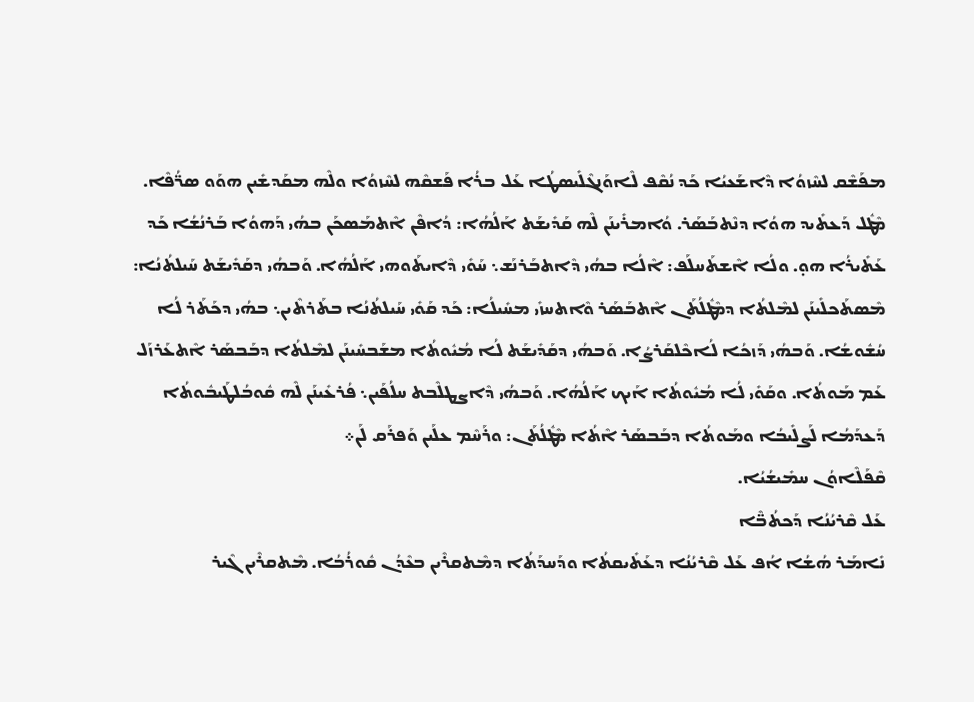ܡܦܰܫܶܩ ܠܚܶܙܘܳܐ ܕܶܐܫܰܥܝܳܐ ܟܰܕ ܢܳܩܶܦ ܠܶܐܘܰܢܓܶܠܺܝܣܛܳܐ ܥܰܠ ܒܪܳܐ ܦܰܫܩܶܗ ܠܚܶܙܘܳܐ ܘܠܶܗ ܡܩܰܕܫܺܝܢ ܗܘܰܘ ܣܪ̈ܳܦܶܐ. ܡܶܛܽܠ ܕܰܥܬܺܝܕ ܗܘܳܐ ܕܢܶܬܒܰܣܰܪ. ܘܳܐܡܪܺܝܢܰܢ ܠܶܗ ܩܰܕܺܝܫܰܬ ܐܰܠܳܗܳܐ: ܕܳܐܦܶܢ ܐܶܬܡܰܣܟܰܢ ܒܗܳܝ ܕܰܗܘܳܐ ܒܰܪܢܳܫܳܐ ܟܰܕ ܥܰܬܺܝܪܳܐ ܗܘ̣. ܘܠܳܐ ܐܶܫܬܰܚܠܰܦ: ܐܶܠܳܐ ܒܗܳܝ ܕܶܐܬܒܰܪܢܰܫ܆ ܚܰܘܺܝ ܕܶܐܝܬܰܘܗܝ ܐܰܠܳܗܳܐ. ܘܰܒܗܳܝ ܕܩܰܕܺܝܫܰܬ ܚܰܝܠܬܳܢܳܐ: ܡܶܣܬܰܟܠܺܝܢܰܢ ܠܡܶܠܬܳܐ ܕܡܶܛܽܠܳܬܰܢ ܐܶܬܒܰܣܰܪ ܘܶܐܬܚܙܺܝ ܡܚܺܝܠܳܐ: ܟܰܕ ܩܰܘܺܝ ܚܰܝܠܬܳܢܳܐ ܒܬܰܪܬܶܝܢ܆ ܒܗܳܝ ܕܟܰܬܰܪ ܠܳܐ ܚܳܫܽܘܫܳܐ. ܘܰܒܗܳܝ ܕܰܙܟܳܐ ܠܳܐܟܶܠܩܰܪܨܳܐ. ܘܰܒܗܳܝ ܕܩܰܕܺܝܫܰܬ ܠܳܐ ܡܳܝܽܘܬܳܐ ܡܫܰܒܚܺܝܢܰܢ ܠܡܶܠܬܳܐ ܕܒܰܒܣܰܪ ܐܶܬܥܰܪܙܰܠ ܥܰܡ ܡܰܘܬܳܐ. ܘܩܰܘܺܝ ܠܳܐ ܡܳܝܽܘܬܳܐ ܐܰܝܟ ܐܰܠܳܗܳܐ. ܘܰܒܗܳܝ ܕܶܐܨܛܠܶܒܬ ܚܠܳܦܰܝܢ܆ ܦܳܪܥܺܝܢܰܢ ܠܶܗ ܩܽܘܒܳܠܛܰܝܒܽܘܬܳܐ ܕܰܥܕܰܡܳܐ ܠܰܨܠܺܝܒܳܐ ܘܡܰܘܬܳܐ ܕܒܰܒܣܰܪ ܐܶܬܳܐ ܡܶܛܽܠܳܬܰܢ: ܘܪܰܚܶܡ ܥܠܰܝܢ ܘܰܦܪܰܩ ܠܰܢ܀
ܩܶܦܰܠܶܐܘܳܢ ܚܡܺܝܫܳܝܳܐ.
ܥܰܠ ܩܶܪܝܳܢܳܐ ܕܰܟܬܳܒ̈ܶܐ
ܢܺܐܡܰܪ ܗܳܫܳܐ ܐܳܦ ܥܰܠ ܩܶܪܝܳܢܳܐ ܕܥܰܬܺܝܩܬܳܐ ܘܕܰܚܕܰܬܳܐ ܕܡܶܬܩܪܶܝܢ ܒܥܶܕܳܢ ܩܽܘܪܳܒܳܐ. ܡܶܬܩܪܶܝܢ ܓܶܝܪ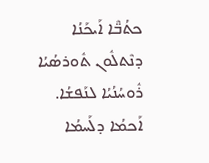ܟܬܳܒ̈ܶܐ ܐܰܝܟܰܢܳܐ ܕܢܶܬܠܽܘܢ ܬܽܘܪܣܳܝܳܐ ܪܽܘܚܳܢܳܝܳܐ ܠܢܰܦܫܳܐ. ܐܰܟܡܳܐ ܕܠܰܚܡܳܐ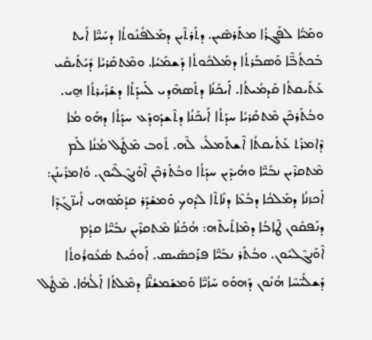ܘܡܰܝ̈ܳܐ ܠܦܰܓܪܳܐ ܡܬܰܪܣܶܝܢ. ܕܬܰܪܬܶܝܢ ܕܡܰܠܦܳܢܽܘܬܳܐ ܕܚܰܝ̈ܶܐ ܐܺܝܬ ܒܰܟܬܳܒ̈ܶܐ ܘܰܣܒܰܪܬܳܐ ܕܡܰܠܟܽܘܬܳܐ ܕܰܫܡܰܝܳܐ. ܘܡܶܬܩܰܪܝܳܐ ܕܺܝܰܬܺܝܩܺܝ ܥܰܬܺܝܩܬܳܐ ܩܰܕܡܳܝܬܳܐ. ܐܰܝܟܰܢܳܐ ܕܬܰܣܗܶܕܝ ܠܰܚܕܰܬܳܐ ܕܫܰܪܺܝܪܬܳܐ ܗ̱ܝ. ܘܒܳܬܰܪܟܶܢ ܡܶܬܩܰܪܝܳܐ ܚܕܰܬܳܐ ܐܰܝܟܰܢܳܐ ܕܬܶܫܕܰܘܕܰܥ ܚܕܰܬܳܐ ܕܗܰܘ ܡܳܐ ܕܶܐܡܪܰܬ ܥܰܬܺܝܩܬܳܐ ܐܶܫܬܰܡܠܺܝ ܠܶܗ. ܬܽܘܒ ܡܶܛܽܠ ܡܳܢܳܐ ܠܰܡ ܡܶܬܩܪܶܝܢ ܢܒܺܝ̈ܶܐ ܘܗܳܝܕܶܝܢ ܚܕܰܬܳܐ ܘܒܳܬܰܪܟܶܢ ܐܶܘܰܢܓܶܠܶܝܽܘܢ. ܘܳܐܡܪܺܝܢܰܢ: ܐܰܟܙܢܳܐ ܕܡܰܠܟܳܐ ܕܒܳܥܶܐ ܕܢܺܐܬܶܐ ܠܕܽܘܟ ܘܰܡܫܰܕܰܪ ܩܕܳܡܰܘܗܝ ܐܺܝܙ̈ܓܰܕܶܐ ܕܢܰܦܩܽܘܢ ܛܶܐܒܳܐ ܕܡܶܐܬܺܝܬܶܗ: ܗܳܟܰܢܳܐ ܡܶܬܩܪܶܝܢ ܢܒܺܝ̈ܶܐ ܩܕܳܡ ܐܶܘܰܢܓܶܠܝܽܘܢ. ܘܒܳܬܰܪ ܢܒܺܝ̈ܶܐ ܦܪܰܟܣܺܝܣ. ܐܰܘܟܺܝܬ ܣܳܥܽܘܪܽܘܬܳܐ ܕܰܫܠܺܝ̈ܚܶܐ ܗܳܢܽܘܢ ܕܰܗܘܰܘ ܚܰܙܳܝ̈ܶܐ ܘܰܡܫܰܡܫܳܢ̈ܶܐ ܕܡܶܠܬܳܐ ܐܰܠܳܗܳܐ. ܡܶܛܽܠ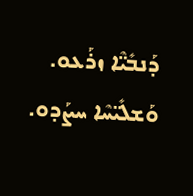ܕܰܢܒܺܝ̈ܶܐ ܙܪܰܥܘ. ܘܰܫܠܺܝ̈ܚܶܐ ܚܨܰܕܘ.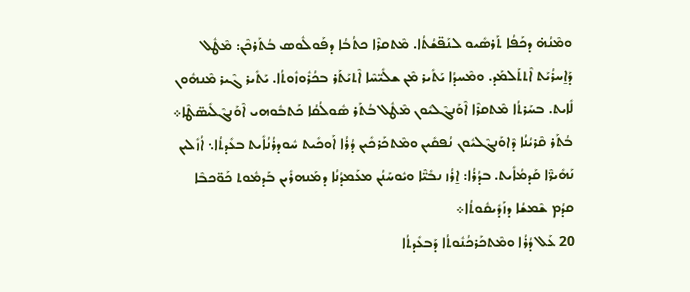ܘܡܶܢܳܗ̇ ܕܟܰܦܳܐ ܬܰܪܣܺܝܘ ܠܢܰܦ̈ܫܳܬܳܐ. ܡܶܬܩܪܶܐ ܟܬܳܒܳܐ ܕܦܰܘܠܽܘܣ ܒܳܬܰܪܟܶܢ: ܡܶܛܽܠ ܕܰܐ̱ܚܪܳܝܰܬ ܐܶܬܬܰܠܡܰܕ. ܘܡܶܚܕܳܐ ܝܰܬܺܝܪ ܡܶܢ ܫܠܺܝ̈ܚܶܐ ܐܶܬܝܰܬܰܪ ܒܟܳܪܽܘܙܽܘܬܳܐ. ܝܰܬܺܝܪ ܓܶܝܪ ܡܶܢܗܽܘܢ ܠܺܐܝܬ. ܒܚܰܪܬܳܐ ܡܶܬܩܪܶܐ ܐܶܘܰܢܓܶܠܝܽܘܢ ܡܶܛܽܠ ܒܳܬܰܪ ܣܽܘܠܳܩܳܐ ܟܰܬܒܽܘܗܝ ܐܶܘܰܢܓܶܠܺܝܣ̈ܛܶܐ܀
ܒܳܬܰܪ ܩܶܪܝܳܢܳܐ ܕܶܐܘܰܢܓܶܠܝܽܘܢ ܢܳܦܩܺܝܢ ܘܡܶܬܟܰܪܟܺܝܢ ܕܳܪܳܐ ܐܰܘܟܺܝܬ ܚܽܘܕܪܳܢܳܐܺܝܬ ܒܥܺܕܬܳܐ܆ ܐܳܙܺܠܝܢ ܢܰܗܺܝܪ̈ܶܐ ܩܰܕܡܳܐܺܝܬ. ܒܕܳܪܳܐ: ܐ̱ܪܳܙ ܢܒܺܝ̈ܶܐ ܘܝܽܘܚܰܢܳܢ ܡܥܰܡܕܳܢܳܐ ܕܡܰܢܗܪܺܝܢ ܒܰܕܡܽܘܬ ܟܰܘ̈ܟܒܶܐ ܩܕܳܡ ܫܶܡܫܳܐ ܕܙܰܕܺܝܩܽܘܬܳܐ܀
20 ܥܰܠ ܕܳܪܳܐ ܘܡܶܬܟܰܪܟܳܢܽܘܬܳܐ ܕܰܒܥܺܕܬܳܐ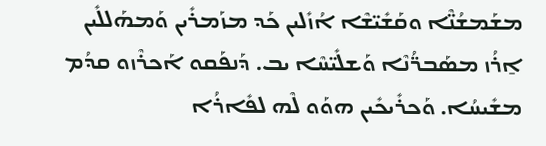ܡܫܰܡܫܳܢ̈ܶܐ ܘܩܰܫܺܝ̈ܫܶܐ ܐܳܙܺܠܝܢ ܟܰܕ ܡܙܰܡܪܺܝܢ ܘܰܡܗܰܠܠܺܝܢ ܐ̱ܪܳܙ ܡܣܰܒܪ̈ܳܢܶܐ ܘܰܫܠܺܝ̈ܚܶܐ ܝܒ. ܕܰܢܦܰܩܘ ܐܰܟܪܶܙܘ ܩܕܳܡ ܡܫܺܝܚܳܐ. ܘܰܟܪܺܝܟܺܝܢ ܗܘܰܘ ܠܶܗ ܠܦܺܐܪܳܐ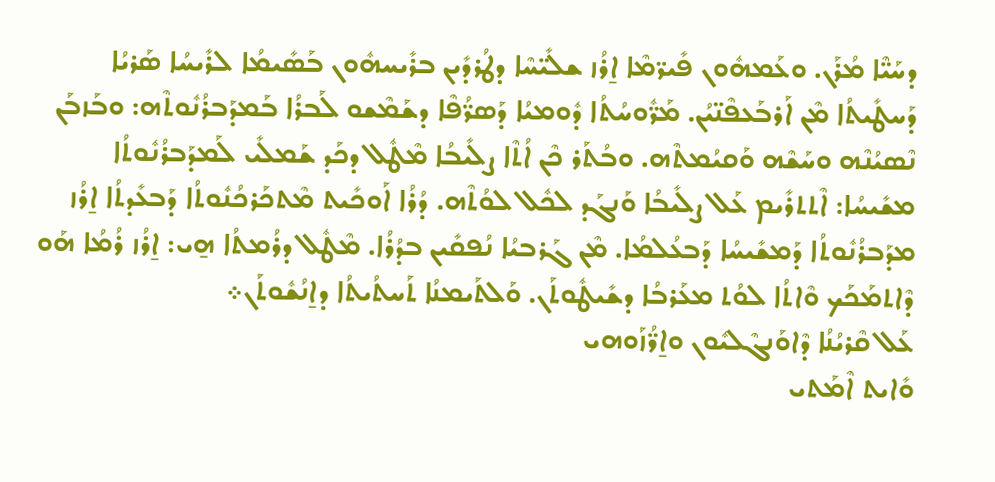ܕܚܰܝ̈ܶܐ ܡܳܪܰܢ. ܘܥܰܡܗܽܘܢ ܦܺܝܪ̈ܡܶܐ ܐ̱ܪܳܙ ܫܠܺܝ̈ܚܶܐ ܕܛܳܪܕܺܝܢ ܒܪܺܝܚܗܽܘܢ ܒܰܣܺܝܡܳܐ ܠܪܺܝܚܳܐ ܣܰܪܝܳܐ ܕܰܚܛܺܝܬܳܐ ܡܶܢ ܐܰܪܒܰܥܦܶܢ̈ܝܳܢ. ܡܰܪ̈ܽܘܚܳܬܳܐ ܕܽܘܡܝܳܐ ܕܰܣܪ̈ܳܦܶܐ ܕܫܰܡܶܫܘ ܠܰܒܪܳܐ ܒܰܡܕܰܒܪܳܢܽܘܬܶܗ: ܘܒܰܙܒܰܢ ܢܶܣܝܳܢܶܗ ܘܚܰܫܶܗ ܘܰܩܝܳܡܬܶܗ. ܘܒܳܬܰܪ ܟܶܢ ܐܳܬܶܐ ܨܠܺܝܒܳܐ ܡܶܛܽܠ ܕܟܰܕ ܫܰܡܠܺܝ ܠܰܡܕܰܒܪܳܢܽܘܬܳܐ ܡܫܺܝܚܳܐ: ܐܶܬܬܪܺܝܡ ܥܰܠ ܨܠܺܝܒܳܐ ܘܰܢܓܰܕ ܠܟܽܠ ܠܘܳܬܶܗ. ܕܳܪܳܐ ܐܰܘܟܺܝܬ ܡܶܬܟܰܪܟܳܢܽܘܬܳܐ ܕܰܒܥܺܕܬܳܐ ܐ̱ܪܳܙ ܡܕܰܒܪܳܢܽܘܬܳܐ ܕܰܡܫܺܝܚܳܐ ܕܰܒܥܳܠܡܳܐ. ܡܶܢ ܓܰܪܒܝܳܐ ܢܳܦܩܺܝܢ ܒܕܳܪܳܐ. ܡܶܛܽܠ ܕܪܳܡܬܳܐ ܗ̱ܝ: ܐ̱ܪܳܙ ܪܳܡܳܐ ܗܰܘ ܕܶܐܬܡܰܟܰܟ ܘܶܐܬܳܐ ܠܘܳܬ ܡܥܰܪܒܳܐ ܕܫܺܝܛܽܘܬܰܢ. ܘܰܠܬܰܝܡܢܳܐ ܬܰܚܬܳܝܬܳܐ ܕܐ̱ܢܳܫܽܘܬܰܢ܀
ܥܰܠ ܩܶܪܝܳܢܳܐ ܕܶܐܘܰܢܓܶܠܝܽܘܢ ܘܐ̱ܪ̈ܳܙܰܘܗܝ
ܘܺܐܝܬ ܐܶܡܰܬܝ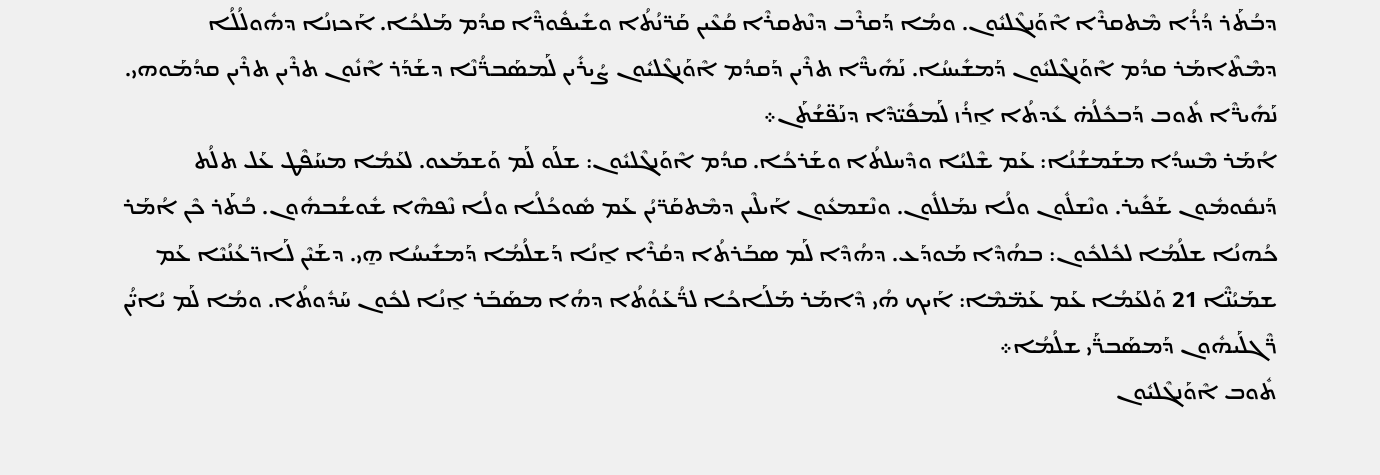ܕܒܳܬܰܪ ܕܳܪܳܐ ܡܶܬܩܪܶܐ ܐܶܘܰܢܓܶܠܝܽܘܢ. ܘܡܳܐ ܕܰܩܪܶܒ ܕܢܶܬܩܪܶܐ ܩܳܥܶܝܢ ܩܰܪ̈ܢܳܬܳܐ ܘܫܺܝܦܽܘܪ̈ܶܐ ܩܕܳܡ ܡܰܠܟܳܐ. ܐܰܟܙܢܳܐ ܕܗܽܘܠܳܠܳܐ ܕܡܶܬܶܐܡܰܪ ܩܕܳܡ ܐܶܘܰܢܓܶܠܝܽܘܢ ܕܰܡܫܺܝܚܳܐ. ܢܰܗܺܝܪ̈ܶܐ ܬܪܶܝܢ ܕܰܩܕܳܡ ܐܶܘܰܢܓܶܠܝܽܘܢ ܨܳܝܪܺܝܢ ܠܰܡܣܰܒܪ̈ܳܢܶܐ ܕܫܰܕܰܪ ܐܶܢܽܘܢ ܬܪܶܝܢ ܬܪܶܝܢ ܩܕܳܡܰܘܗܝ. ܢܰܗܺܝܪ̈ܶܐ ܬܽܘܒ ܕܰܒܟܽܠܳܗ̇ ܥܺܕܬܳܐ ܐ̱ܪܳܙ ܠܰܡܦܺܝ̈ܕܶܐ ܕܢܰܦ̈ܫܳܬܰܢ܀
ܐܳܡܰܪ ܡܶܚܕܳܐ ܡܫܰܡܫܳܢܳܐ: ܥܰܡ ܫܶܠܝܳܐ ܘܕܶܚܠܬܳܐ ܘܫܰܪܟܳܐ. ܩܕܳܡ ܐܶܘܰܢܓܶܠܝܽܘܢ: ܫܠܰܘ ܠܰܡ ܘܰܫܡܰܥܘ. ܠܥܰܡܳܐ ܡܚܰܦܶܛ ܥܰܠ ܬܠܳܬ ܕܰܢܩܽܘܡܽܘܢ ܫܰܦܺܝܪ. ܘܢܶܫܠܽܘܢ ܘܠܳܐ ܢܡܰܠܠܽܘܢ. ܘܢܶܫܡܥܽܘܢ ܐܰܝܠܶܝܢ ܕܡܶܬܩܰܪ̈ܝܳܢ ܥܰܡ ܣܽܘܟܳܠܳܐ ܘܠܳܐ ܢܶܦܗܶܐ ܫܽܘܫܳܒܗܽܘܢ. ܒܳܬܰܪ ܟܶܢ ܐܳܡܰܪ ܟܳܗܢܳܐ ܫܠܳܡܳܐ ܠܟܽܠܟܽܘܢ: ܒܗܳܕܶܐ ܡܰܘܕܰܥ. ܕܗܳܕܶܐ ܠܰܡ ܣܒܰܪܬܳܐ ܕܩܳܪܶܐ ܐ̱ܢܳܐ ܕܰܫܠܳܡܳܐ ܕܰܡܫܺܝܚܳܐ ܗ̱ܝ. ܕܫܰܝܶܢ ܠܰܐܪ̈ܥܳܢܳܝܶܐ ܥܰܡ ܫܡܰܝܳܢ̈ܶܐ 21 ܘܰܠܥܰܡܳܐ ܥܰܡ ܥܰܡ̈ܡܶܐ: ܐܰܝܟ ܗܳܝ ܕܶܐܡܰܪ ܡܰܠܰܐܟܳܐ ܠܪ̈ܳܥܰܘܳܬܳܐ ܕܗܳܐ ܡܣܰܒܰܪ ܐ̱ܢܳܐ ܠܟܽܘܢ ܚܰܕܽܘܬܳܐ. ܘܡܳܐ ܠܰܡ ܝܳܐܝ̈ܳܢ ܪ̈ܶܓܠܰܝܗܽܘܢ ܕܰܡܣܰܒܪ̈ܰܝ ܫܠܳܡܳܐ܀
ܬܽܘܒ ܐܶܘܰܢܓܶܠܝܽܘܢ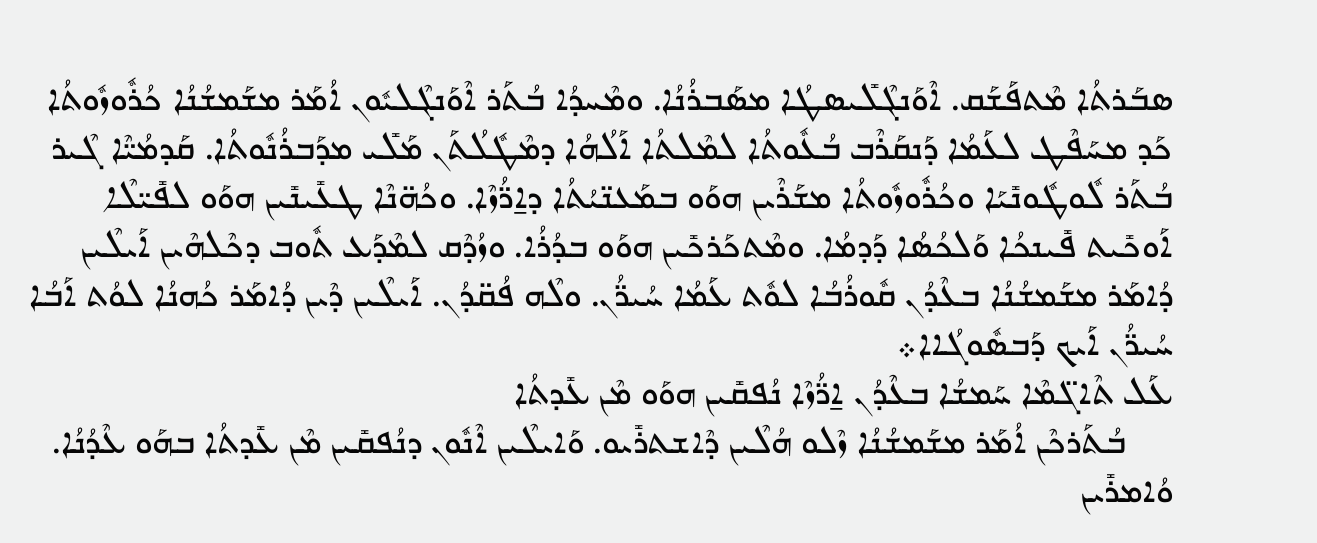ܣܒܰܪܬܳܐ ܡܶܬܦܰܫܰܩ. ܐܶܘܰܢܓܶܠܺܝܣܛܳܐ ܡܣܰܒܪܳܢܳܐ. ܘܡܶܚܕܳܐ ܒܳܬܰܪ ܐܶܘܰܢܓܶܠܝܽܘܢ ܐܳܡܰܪ ܡܫܰܡܫܳܢܳܐ ܟܳܪܽܘܙܽܘܬܳܐ ܟܰܕ ܡܚܰܦܶܛ ܠܥܰܡܳܐ ܕܰܢܩܰܪܶܒ ܒܳܥܽܘܬܳܐ ܠܡܶܠܬܳܐ ܐܰܠܳܗܳܐ ܕܡܶܛܽܠܳܬܰܢ ܡܰܠܺܝ ܡܕܰܒܪܳܢܽܘܬܳܐ. ܩܰܕܡܳܝ̈ܶܐ ܓܶܝܪ ܒܳܬܰܪ ܠܽܘܛܽܘܢܺܝܰܐ ܘܟܳܪܽܘܙܽܘܬܳܐ ܡܫܰܪܶܝܢ ܗܘܰܘ ܒܡܰܥܢ̈ܝܳܬܳܐ ܕܐ̱ܪ̈ܳܙܶܐ. ܘܟܳܗ̈ܢܶܐ ܛܥܺܝܢܺܝܢ ܗܘܰܘ ܠܦܺܝ̈ܠܶܐ ܐܰܘܟܺܝܬ ܦܺܝܢܟܳܐ ܘܰܠܟܳܣܳܐ ܕܰܕܡܳܐ. ܘܡܶܬܟܰܪܟܺܝܢ ܗܘܰܘ ܒܕܳܪܳܐ. ܘܙܳܕܶܩ ܠܡܶܕܰܥ ܬܽܘܒ ܕܟܶܠܗܶܝܢ ܐܰܝܠܶܝܢ ܕܳܐܡܰܪ ܡܫܰܡܫܳܢܳܐ ܒܥܶܕܳܢ ܩܽܘܪܳܒܳܐ ܠܘܽܬ ܥܰܡܳܐ ܚܳܝܪ̈ܳܢ. ܘܠܶܗ ܦܳܩ̈ܕܳܢ. ܐܰܝܠܶܝܢ ܕܶܝܢ ܕܳܐܡܰܪ ܟܳܗܢܳܐ ܠܘܳܬ ܐܰܒܳܐ ܚܳܝܪ̈ܳܢ ܐܰܝܟ ܕܰܒܣܽܘܓܳܐܐ܀
ܥܰܠ ܬܶܐܓ̈ܡܶܐ ܚܰܡܫܳܐ ܒܥܶܕܳܢ ܐ̱ܪ̈ܳܙܶܐ ܢܳܦܩܺܝܢ ܗܘܰܘ ܡܶܢ ܥܺܕܬܳܐ
     ܒܳܬܰܪܟܶܢ ܐܳܡܰܪ ܡܫܰܡܫܳܢܳܐ ܙܶܠܘ ܗܳܠܶܝܢ ܕܶܐܫܬܪܺܝܘ. ܘܰܐܝܠܶܝܢ ܐܶܢܽܘܢ ܕܢܳܦܩܺܝܢ ܡܶܢ ܥܺܕܬܳܐ ܒܗܰܘ ܥܶܕܳܢܳܐ. ܘܳܐܡܪܺܝܢ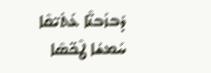ܕܰܒܙܰܒܢ̈ܶܐ ܥܰܬܺܝ̈ܩܶܐ ܚܰܡܫܳܐ ܛܶܟ̈ܣܶܐ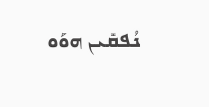ܢܳܦܩܺܝܢ ܗܘܰܘ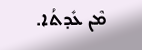ܡܶܢ ܥܺܕܬܳܐ.